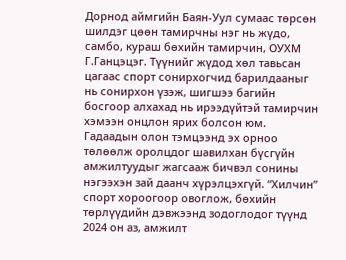Дорнод аймгийн Баян-Уул сумаас төрсөн шилдэг цөөн тамирчны нэг нь жүдо, самбо, кураш бөхийн тамирчин, ОУХМ Г.Ганцэцэг. Түүнийг жүдод хөл тавьсан цагаас спорт сонирхогчид барилдааныг нь сонирхон үзэж, шигшээ багийн босгоор алхахад нь ирээдүйтэй тамирчин хэмээн онцлон ярих болсон юм. Гадаадын олон тэмцээнд эх орноо төлөөлж оролцдог шавилхан бүсгүйн амжилтуудыг жагсааж бичвэл сонины нэгээхэн зай даанч хүрэлцэхгүй. “Хилчин” спорт хороогоор овоглож, бөхийн төрлүүдийн дэвжээнд зодоглодог түүнд 2024 он аз, амжилт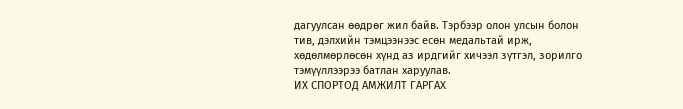дагуулсан өөдрөг жил байв. Тэрбээр олон улсын болон тив, дэлхийн тэмцээнээс есөн медальтай ирж, хөдөлмөрлөсөн хүнд аз ирдгийг хичээл зүтгэл, зорилго тэмүүллээрээ батлан харуулав.
ИХ СПОРТОД АМЖИЛТ ГАРГАХ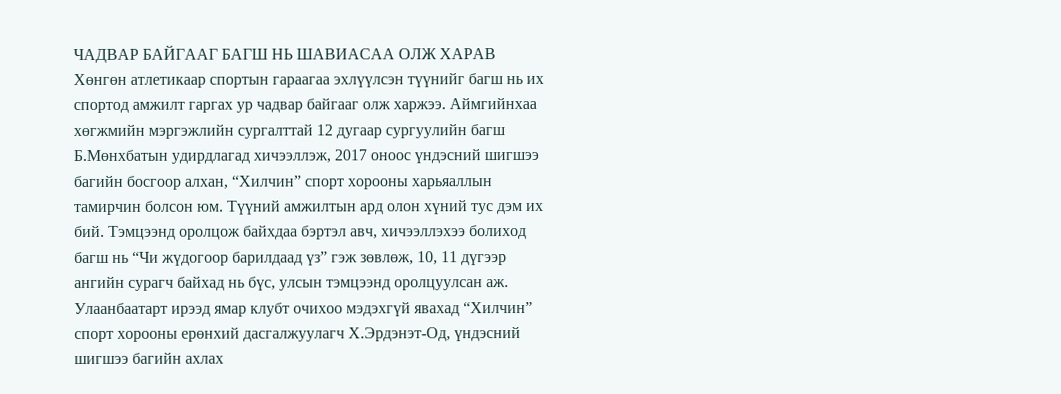ЧАДВАР БАЙГААГ БАГШ НЬ ШАВИАСАА ОЛЖ ХАРАВ
Хөнгөн атлетикаар спортын гараагаа эхлүүлсэн түүнийг багш нь их спортод амжилт гаргах ур чадвар байгааг олж харжээ. Аймгийнхаа хөгжмийн мэргэжлийн сургалттай 12 дугаар сургуулийн багш Б.Мөнхбатын удирдлагад хичээллэж, 2017 оноос үндэсний шигшээ багийн босгоор алхан, “Хилчин” спорт хорооны харьяаллын тамирчин болсон юм. Түүний амжилтын ард олон хүний тус дэм их бий. Тэмцээнд оролцож байхдаа бэртэл авч, хичээллэхээ болиход багш нь “Чи жүдогоор барилдаад үз” гэж зөвлөж, 10, 11 дүгээр ангийн сурагч байхад нь бүс, улсын тэмцээнд оролцуулсан аж. Улаанбаатарт ирээд ямар клубт очихоо мэдэхгүй явахад “Хилчин” спорт хорооны ерөнхий дасгалжуулагч Х.Эрдэнэт-Од, үндэсний шигшээ багийн ахлах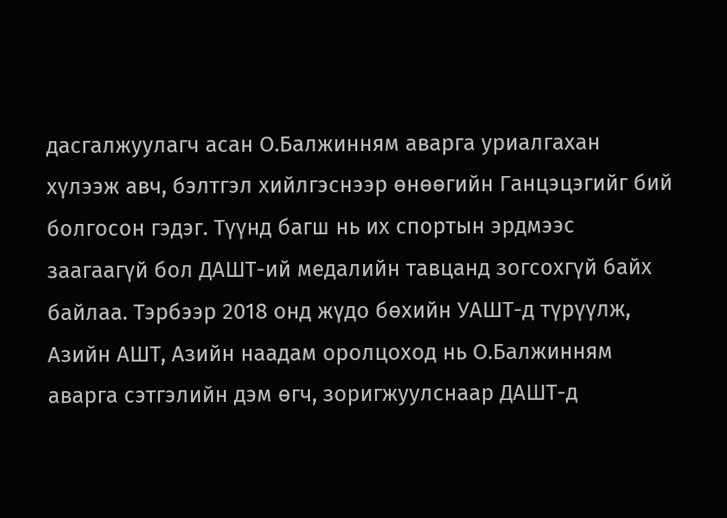дасгалжуулагч асан О.Балжинням аварга уриалгахан хүлээж авч, бэлтгэл хийлгэснээр өнөөгийн Ганцэцэгийг бий болгосон гэдэг. Түүнд багш нь их спортын эрдмээс заагаагүй бол ДАШТ-ий медалийн тавцанд зогсохгүй байх байлаа. Тэрбээр 2018 онд жүдо бөхийн УАШТ-д түрүүлж, Азийн АШТ, Азийн наадам оролцоход нь О.Балжинням аварга сэтгэлийн дэм өгч, зоригжуулснаар ДАШТ-д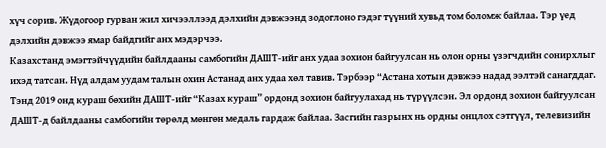хүч сорив. Жүдогоор гурван жил хичээллээд дэлхийн дэвжээнд зодоглоно гэдэг түүний хувьд том боломж байлаа. Тэр үед дэлхийн дэвжээ ямар байдгийг анх мэдэрчээ.
Казахстанд эмэгтэйчүүдийн байлдааны самбогийн ДАШТ-ийг анх удаа зохион байгуулсан нь олон орны үзэгчдийн сонирхлыг ихэд татсан. Нүд алдам уудам талын охин Астанад анх удаа хөл тавив. Тэрбээр “Астана хотын дэвжээ надад ээлтэй санагддаг. Тэнд 2019 онд кураш бөхийн ДАШТ-ийг “Казах кураш” ордонд зохион байгуулахад нь түрүүлсэн. Эл ордонд зохион байгуулсан ДАШТ-д байлдааны самбогийн төрөлд мөнгөн медаль гардаж байлаа. Засгийн газрынх нь ордны онцлох сэтгүүл, телевизийн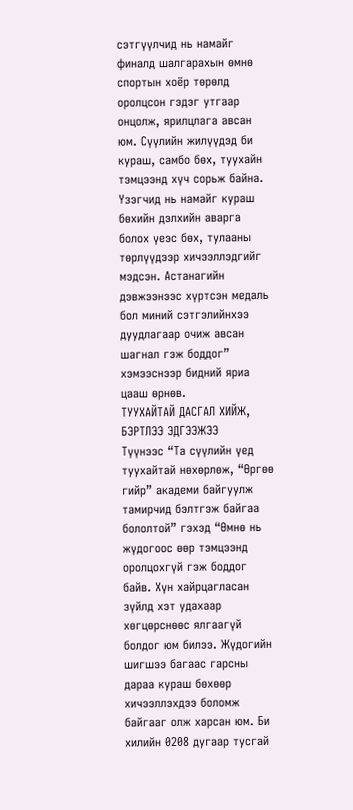сэтгүүлчид нь намайг финалд шалгарахын өмнө спортын хоёр төрөлд оролцсон гэдэг утгаар онцолж, ярилцлага авсан юм. Сүүлийн жилүүдэд би кураш, самбо бөх, туухайн тэмцээнд хүч сорьж байна. Үзэгчид нь намайг кураш бөхийн дэлхийн аварга болох үеэс бөх, тулааны төрлүүдээр хичээллэдгийг мэдсэн. Астанагийн дэвжээнээс хүртсэн медаль бол миний сэтгэлийнхээ дуудлагаар очиж авсан шагнал гэж боддог” хэмээснээр бидний яриа цааш өрнөв.
ТУУХАЙТАЙ ДАСГАЛ ХИЙЖ, БЭРТЛЭЭ ЭДГЭЭЖЭЭ
Түүнээс “Та сүүлийн үед туухайтай нөхөрлөж, “Өргөө гийр” академи байгуулж тамирчид бэлтгэж байгаа бололтой” гэхэд “Өмнө нь жүдогоос өөр тэмцээнд оролцохгүй гэж боддог байв. Хүн хайрцагласан зүйлд хэт удахаар хөгцөрснөөс ялгаагүй болдог юм билээ. Жүдогийн шигшээ багаас гарсны дараа кураш бөхөөр хичээллэхдээ боломж байгааг олж харсан юм. Би хилийн 0208 дугаар тусгай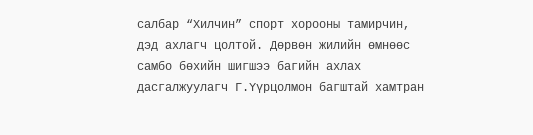салбар “Хилчин” спорт хорооны тамирчин, дэд ахлагч цолтой. Дөрвөн жилийн өмнөөс самбо бөхийн шигшээ багийн ахлах дасгалжуулагч Г.Үүрцолмон багштай хамтран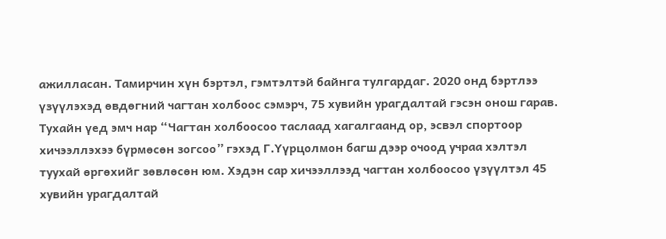ажилласан. Тамирчин хүн бэртэл, гэмтэлтэй байнга тулгардаг. 2020 онд бэртлээ үзүүлэхэд өвдөгний чагтан холбоос сэмэрч, 75 хувийн урагдалтай гэсэн онош гарав. Тухайн үед эмч нар “Чагтан холбоосоо таслаад хагалгаанд ор, эсвэл спортоор хичээллэхээ бүрмөсөн зогсоо” гэхэд Г.Үүрцолмон багш дээр очоод учраа хэлтэл туухай өргөхийг зөвлөсөн юм. Хэдэн сар хичээллээд чагтан холбоосоо үзүүлтэл 45 хувийн урагдалтай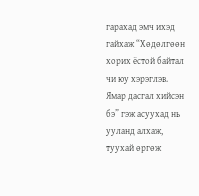гарахад эмч ихэд гайхаж “Хөдөлгөөн хорих ёстой байтал чи юу хэрэглэв. Ямар дасгал хийсэн бэ” гэж асуухад нь ууланд алхаж, туухай өргөж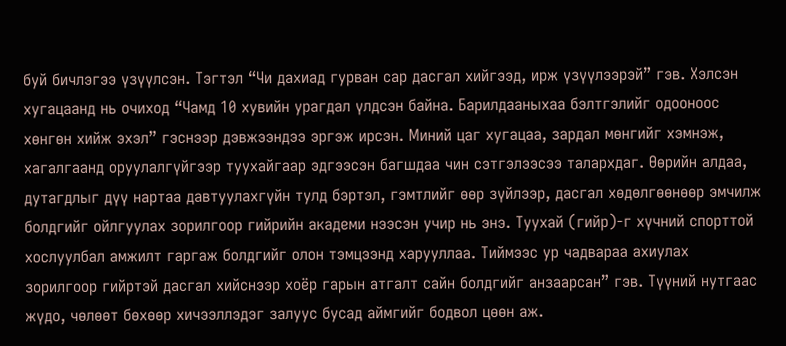буй бичлэгээ үзүүлсэн. Тэгтэл “Чи дахиад гурван сар дасгал хийгээд, ирж үзүүлээрэй” гэв. Хэлсэн хугацаанд нь очиход “Чамд 10 хувийн урагдал үлдсэн байна. Барилдааныхаа бэлтгэлийг одооноос хөнгөн хийж эхэл” гэснээр дэвжээндээ эргэж ирсэн. Миний цаг хугацаа, зардал мөнгийг хэмнэж, хагалгаанд оруулалгүйгээр туухайгаар эдгээсэн багшдаа чин сэтгэлээсээ талархдаг. Өөрийн алдаа, дутагдлыг дүү нартаа давтуулахгүйн тулд бэртэл, гэмтлийг өөр зүйлээр, дасгал хөдөлгөөнөөр эмчилж болдгийг ойлгуулах зорилгоор гийрийн академи нээсэн учир нь энэ. Туухай (гийр)-г хүчний спорттой хослуулбал амжилт гаргаж болдгийг олон тэмцээнд харууллаа. Тиймээс ур чадвараа ахиулах зорилгоор гийртэй дасгал хийснээр хоёр гарын атгалт сайн болдгийг анзаарсан” гэв. Түүний нутгаас жүдо, чөлөөт бөхөөр хичээллэдэг залуус бусад аймгийг бодвол цөөн аж.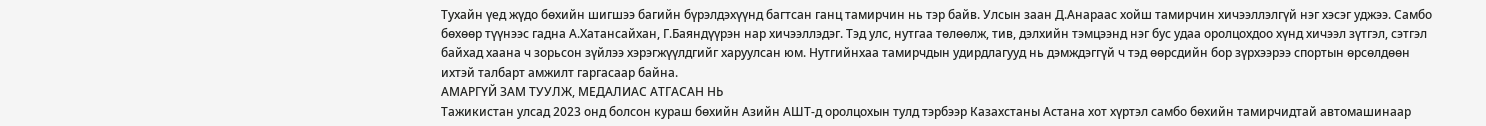Тухайн үед жүдо бөхийн шигшээ багийн бүрэлдэхүүнд багтсан ганц тамирчин нь тэр байв. Улсын заан Д.Анараас хойш тамирчин хичээллэлгүй нэг хэсэг уджээ. Самбо бөхөөр түүнээс гадна А.Хатансайхан, Г.Баяндүүрэн нар хичээллэдэг. Тэд улс, нутгаа төлөөлж, тив, дэлхийн тэмцээнд нэг бус удаа оролцохдоо хүнд хичээл зүтгэл, сэтгэл байхад хаана ч зорьсон зүйлээ хэрэгжүүлдгийг харуулсан юм. Нутгийнхаа тамирчдын удирдлагууд нь дэмждэггүй ч тэд өөрсдийн бор зүрхээрээ спортын өрсөлдөөн ихтэй талбарт амжилт гаргасаар байна.
АМАРГҮЙ ЗАМ ТУУЛЖ, МЕДАЛИАС АТГАСАН НЬ
Тажикистан улсад 2023 онд болсон кураш бөхийн Азийн АШТ-д оролцохын тулд тэрбээр Казахстаны Астана хот хүртэл самбо бөхийн тамирчидтай автомашинаар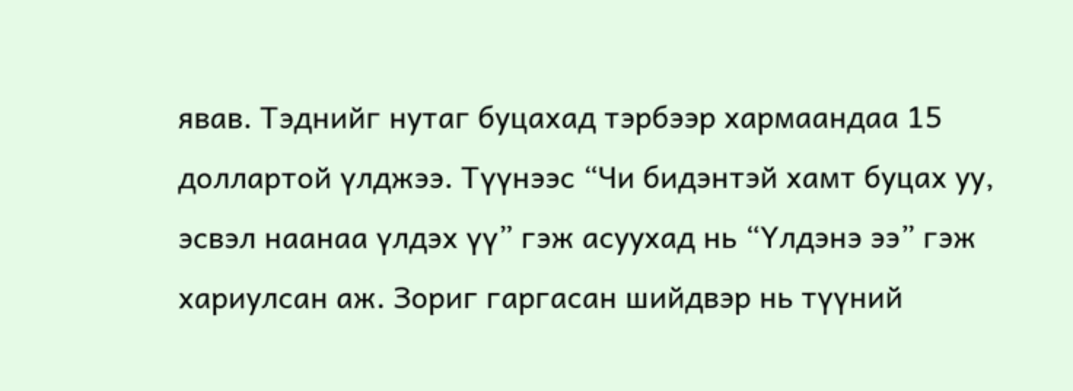явав. Тэднийг нутаг буцахад тэрбээр хармаандаа 15 доллартой үлджээ. Түүнээс “Чи бидэнтэй хамт буцах уу, эсвэл наанаа үлдэх үү” гэж асуухад нь “Үлдэнэ ээ” гэж хариулсан аж. Зориг гаргасан шийдвэр нь түүний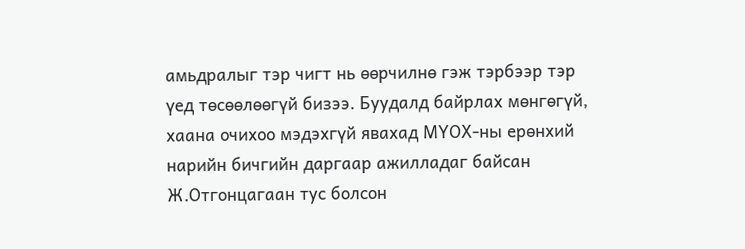амьдралыг тэр чигт нь өөрчилнө гэж тэрбээр тэр үед төсөөлөөгүй бизээ. Буудалд байрлах мөнгөгүй, хаана очихоо мэдэхгүй явахад МҮОХ-ны ерөнхий нарийн бичгийн даргаар ажилладаг байсан Ж.Отгонцагаан тус болсон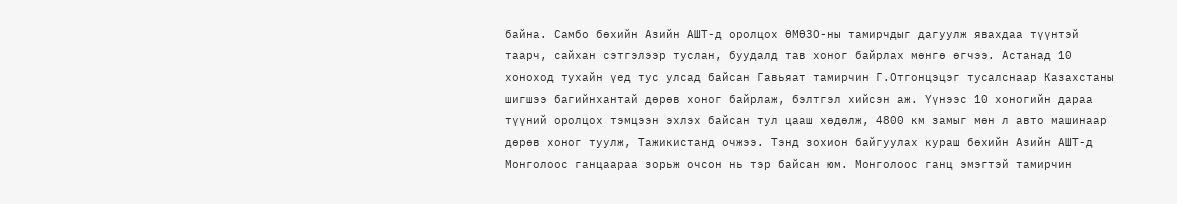байна. Самбо бөхийн Азийн АШТ-д оролцох ӨМӨЗО-ны тамирчдыг дагуулж явахдаа түүнтэй таарч, сайхан сэтгэлээр туслан, буудалд тав хоног байрлах мөнгө өгчээ. Астанад 10 хоноход тухайн үед тус улсад байсан Гавьяат тамирчин Г.Отгонцэцэг тусалснаар Казахстаны шигшээ багийнхантай дөрөв хоног байрлаж, бэлтгэл хийсэн аж. Үүнээс 10 хоногийн дараа түүний оролцох тэмцээн эхлэх байсан тул цааш хөдөлж, 4800 км замыг мөн л авто машинаар дөрөв хоног туулж, Тажикистанд очжээ. Тэнд зохион байгуулах кураш бөхийн Азийн АШТ-д Монголоос ганцаараа зорьж очсон нь тэр байсан юм. Монголоос ганц эмэгтэй тамирчин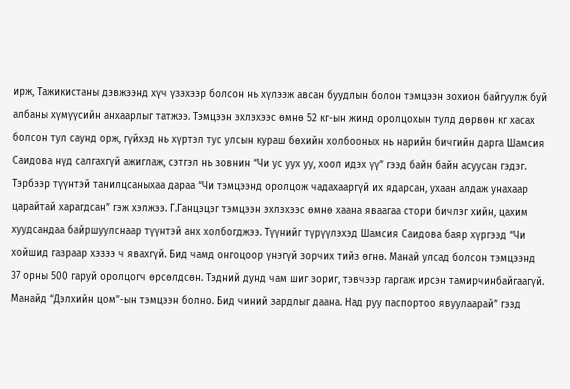ирж, Тажикистаны дэвжээнд хүч үзэхээр болсон нь хүлээж авсан буудлын болон тэмцээн зохион байгуулж буй албаны хүмүүсийн анхаарлыг татжээ. Тэмцээн эхлэхээс өмнө 52 кг-ын жинд оролцохын тулд дөрвөн кг хасах болсон тул саунд орж, гүйхэд нь хүртэл тус улсын кураш бөхийн холбооных нь нарийн бичгийн дарга Шамсия Саидова нүд салгахгүй ажиглаж, сэтгэл нь зовнин “Чи ус уух уу, хоол идэх үү” гээд байн байн асуусан гэдэг. Тэрбээр түүнтэй танилцсаныхаа дараа “Чи тэмцээнд оролцож чадахааргүй их ядарсан, ухаан алдаж унахаар царайтай харагдсан” гэж хэлжээ. Г.Ганцэцэг тэмцээн эхлэхээс өмнө хаана яваагаа стори бичлэг хийн, цахим хуудсандаа байршуулснаар түүнтэй анх холбогджээ. Түүнийг түрүүлэхэд Шамсия Саидова баяр хүргээд “Чи хойшид газраар хэзээ ч явахгүй. Бид чамд онгоцоор үнэгүй зорчих тийз өгнө. Манай улсад болсон тэмцээнд 37 орны 500 гаруй оролцогч өрсөлдсөн. Тэдний дунд чам шиг зориг, тэвчээр гаргаж ирсэн тамирчинбайгаагүй. Манайд “Дэлхийн цом”-ын тэмцээн болно. Бид чиний зардлыг даана. Над руу паспортоо явуулаарай” гээд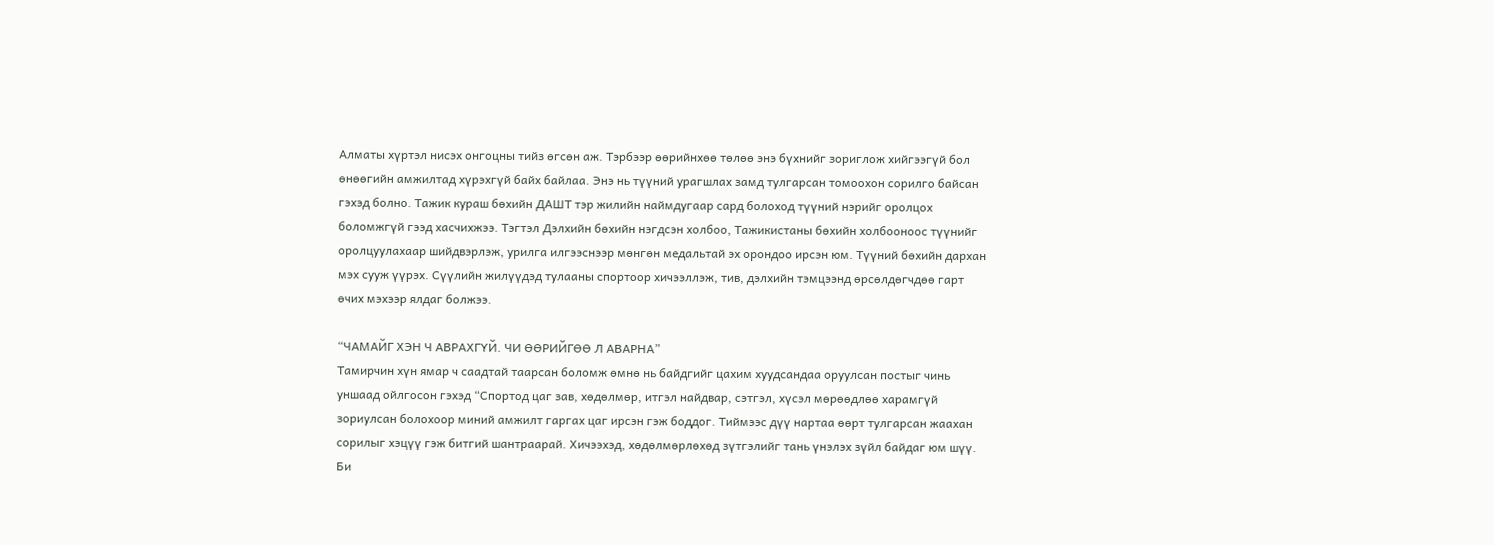Алматы хүртэл нисэх онгоцны тийз өгсөн аж. Тэрбээр өөрийнхөө төлөө энэ бүхнийг зориглож хийгээгүй бол өнөөгийн амжилтад хүрэхгүй байх байлаа. Энэ нь түүний урагшлах замд тулгарсан томоохон сорилго байсан гэхэд болно. Тажик кураш бөхийн ДАШТ тэр жилийн наймдугаар сард болоход түүний нэрийг оролцох боломжгүй гээд хасчихжээ. Тэгтэл Дэлхийн бөхийн нэгдсэн холбоо, Тажикистаны бөхийн холбооноос түүнийг оролцуулахаар шийдвэрлэж, урилга илгээснээр мөнгөн медальтай эх орондоо ирсэн юм. Түүний бөхийн дархан мэх сууж үүрэх. Сүүлийн жилүүдэд тулааны спортоор хичээллэж, тив, дэлхийн тэмцээнд өрсөлдөгчдөө гарт өчих мэхээр ялдаг болжээ.

“ЧАМАЙГ ХЭН Ч АВРАХГҮЙ. ЧИ ӨӨРИЙГӨӨ Л АВАРНА”
Тамирчин хүн ямар ч саадтай таарсан боломж өмнө нь байдгийг цахим хуудсандаа оруулсан постыг чинь уншаад ойлгосон гэхэд “Спортод цаг зав, хөдөлмөр, итгэл найдвар, сэтгэл, хүсэл мөрөөдлөө харамгүй зориулсан болохоор миний амжилт гаргах цаг ирсэн гэж боддог. Тиймээс дүү нартаа өөрт тулгарсан жаахан сорилыг хэцүү гэж битгий шантраарай. Хичээхэд, хөдөлмөрлөхөд зүтгэлийг тань үнэлэх зүйл байдаг юм шүү. Би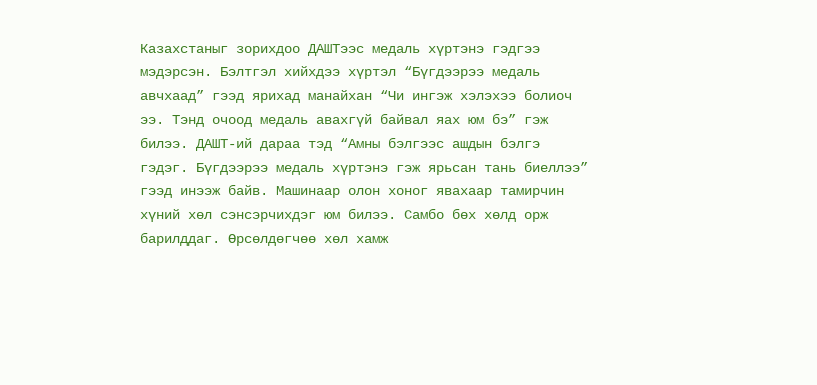Казахстаныг зорихдоо ДАШТээс медаль хүртэнэ гэдгээ мэдэрсэн. Бэлтгэл хийхдээ хүртэл “Бүгдээрээ медаль авчхаад” гээд ярихад манайхан “Чи ингэж хэлэхээ болиоч ээ. Тэнд очоод медаль авахгүй байвал яах юм бэ” гэж билээ. ДАШТ-ий дараа тэд “Амны бэлгээс ашдын бэлгэ гэдэг. Бүгдээрээ медаль хүртэнэ гэж ярьсан тань биеллээ” гээд инээж байв. Машинаар олон хоног явахаар тамирчин хүний хөл сэнсэрчихдэг юм билээ. Самбо бөх хөлд орж барилддаг. Өрсөлдөгчөө хөл хамж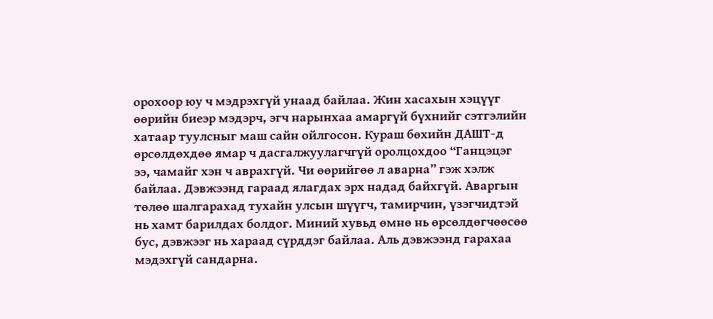орохоор юу ч мэдрэхгүй унаад байлаа. Жин хасахын хэцүүг өөрийн биеэр мэдэрч, эгч нарынхаа амаргүй бүхнийг сэтгэлийн хатаар туулсныг маш сайн ойлгосон. Кураш бөхийн ДАШТ-д өрсөлдөхдөө ямар ч дасгалжуулагчгүй оролцохдоо “Ганцэцэг ээ, чамайг хэн ч аврахгүй. Чи өөрийгөө л аварна” гэж хэлж байлаа. Дэвжээнд гараад ялагдах эрх надад байхгүй. Аваргын төлөө шалгарахад тухайн улсын шүүгч, тамирчин, үзэгчидтэй нь хамт барилдах болдог. Миний хувьд өмнө нь өрсөлдөгчөөсөө бус, дэвжээг нь хараад сүрддэг байлаа. Аль дэвжээнд гарахаа мэдэхгүй сандарна.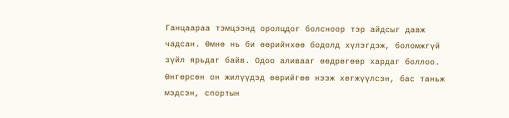Ганцаараа тэмцээнд оролцдог болсноор тэр айдсыг давж чадсан. Өмнө нь би өөрийнхөө бодолд хүлэгдэж, боломжгүй зүйл ярьдаг байв. Одоо аливааг өөдрөгөөр хардаг боллоо. Өнгөрсөн он жилүүдэд өөрийгөө нээж хөгжүүлсэн, бас таньж мэдсэн, спортын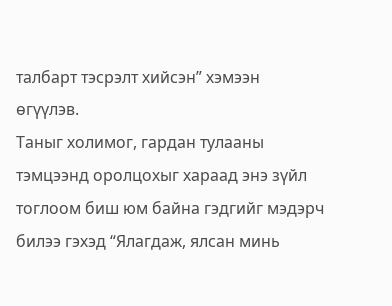талбарт тэсрэлт хийсэн” хэмээн өгүүлэв.
Таныг холимог, гардан тулааны тэмцээнд оролцохыг хараад энэ зүйл тоглоом биш юм байна гэдгийг мэдэрч билээ гэхэд “Ялагдаж, ялсан минь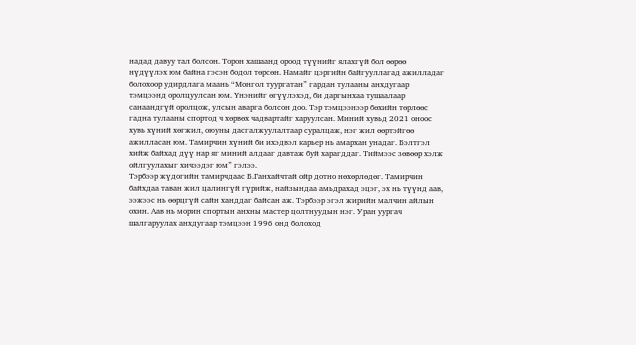надад давуу тал болсон. Торон хашаанд ороод түүнийг ялахгүй бол өөрөө нүдүүлэх юм байна гэсэн бодол төрсөн. Намайг цэргийн байгууллагад ажилладаг болохоор удирдлага маань “Монгол туургатан” гардан тулааны анхдугаар тэмцээнд оролцуулсан юм. Үнэнийг өгүүлэхэд, би даргынхаа тушаалаар санаандгүй оролцож, улсын аварга болсон доо. Тэр тэмцээнээр бөхийн төрлөөс гадна тулааны спортод ч хөрвөх чадвартайг харуулсан. Миний хувьд 2021 оноос хувь хүний хөгжил, оюуны дасгалжуулалтаар суралцаж, нэг жил өөртэйгөө ажилласан юм. Тамирчин хүний би ихэдвэл карьер нь амархан унадаг. Бэлтгэл хийж байхад дүү нар яг миний алдааг давтаж буй харагддаг. Тиймээс зөвөөр хэлж ойлгуулахыг хичээдэг юм” гэлээ.
Тэрбээр жүдогийн тамирчдаас Б.Ганхайчтай ойр дотно нөхөрлөдөг. Тамирчин байхдаа таван жил цалингүй гүрийж, найзындаа амьдрахад эцэг, эх нь түүнд аав, ээжээс нь өөрцгүй сайн ханддаг байсан аж. Тэрбээр эгэл жирийн малчин айлын охин. Аав нь морин спортын анхны мастер цолтнуудын нэг. Уран уургач шалгаруулах анхдугаар тэмцээн 1996 онд болоход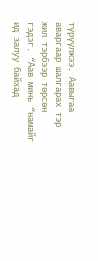түрүүлжээ. Аавыгаа аваргаар шалгарах тэр жил тэрбээр төрсөн гэдэг. “Аав минь “намайг ид залуу байхад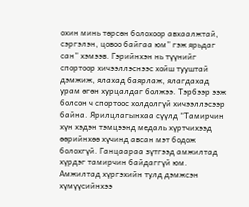охин минь төрсөн болохоор авхаалжтай, сэргэлэн, цовоо байгаа юм” гэж ярьдаг сан” хэмээв. Гэрийнхэн нь түүнийг спортоор хичээллэснээс хойш тууштай дэмжиж, ялахад баярлаж, ялагдахад урам өгөн хурцалдаг болжээ. Тэрбээр ээж болсон ч спортоос холдолгүй хичээллэсээр байна. Ярилцлагынхаа сүүлд “Тамирчин хүн хэдэн тэмцээнд медаль хүртчихээд өөрийнхөө хүчинд авсан мэт бодож болохгүй. Ганцаараа зүтгээд амжилтад хүрдэг тамирчин байдаггүй юм. Амжилтад хүргэхийн тулд дэмжсэн хүмүүсийнхээ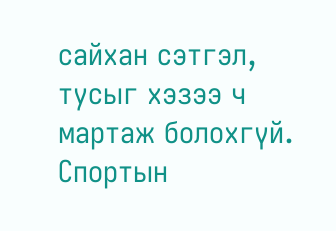сайхан сэтгэл, тусыг хэзээ ч мартаж болохгүй. Спортын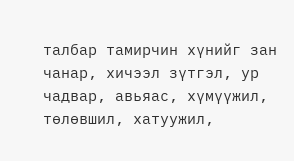талбар тамирчин хүнийг зан чанар, хичээл зүтгэл, ур чадвар, авьяас, хүмүүжил, төлөвшил, хатуужил,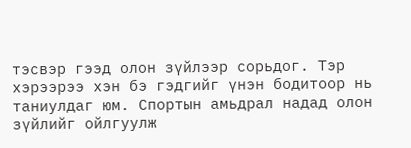тэсвэр гээд олон зүйлээр сорьдог. Тэр хэрээрээ хэн бэ гэдгийг үнэн бодитоор нь таниулдаг юм. Спортын амьдрал надад олон зүйлийг ойлгуулж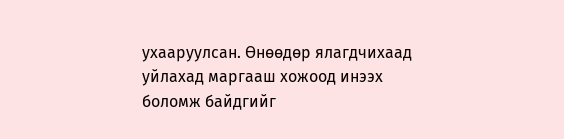ухааруулсан. Өнөөдөр ялагдчихаад уйлахад маргааш хожоод инээх боломж байдгийг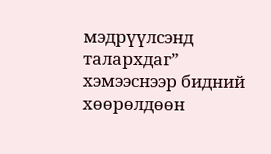мэдрүүлсэнд талархдаг” хэмээснээр бидний хөөрөлдөөн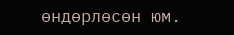өндөрлөсөн юм.